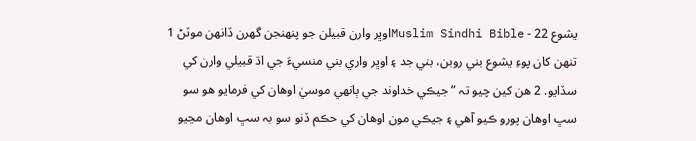يشوع 22 - Muslim Sindhi Bibleاوڀر وارن قبيلن جو پنهنجن گھرن ڏانهن موٽڻ 1 تنهن کان پوءِ يشوع بني روبن، بني جد ۽ اوڀر واري بني منسيءَ جي اڌ قبيلي وارن کي سڏايو. 2 هن کين چيو تہ ”جيڪي خداوند جي ٻانهي موسيٰ اوهان کي فرمايو هو سو سڀ اوهان پورو ڪيو آهي ۽ جيڪي مون اوهان کي حڪم ڏنو سو بہ سڀ اوهان مڃيو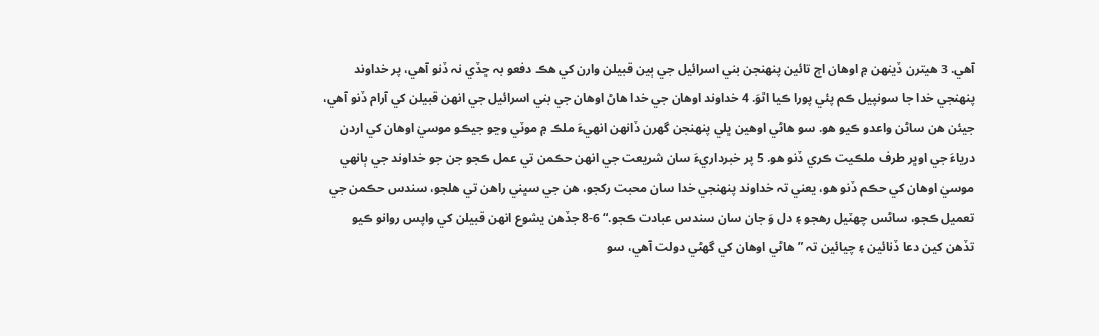آهي. 3 هيترن ڏينهن ۾ اوهان اڄ تائين پنهنجن بني اسرائيل جي ٻين قبيلن وارن کي هڪ دفعو بہ ڇڏي نہ ڏنو آهي، پر خداوند پنهنجي خدا جا سونپيل ڪم پئي پورا ڪيا اٿوَ. 4 خداوند اوهان جي خدا هاڻ اوهان جي بني اسرائيل جي انهن قبيلن کي آرام ڏنو آهي، جيئن هن ساڻن واعدو ڪيو هو. سو هاڻي اوهين ڀلي پنهنجن گھرن ڏانهن انهيءَ ملڪ ۾ موٽي وڃو جيڪو موسيٰ اوهان کي اردن درياءَ جي اوڀر طرف ملڪيت ڪري ڏنو هو. 5 پر خبرداريءَ سان شريعت جي انهن حڪمن تي عمل ڪجو جن جو خداوند جي ٻانهي موسيٰ اوهان کي حڪم ڏنو هو، يعني تہ خداوند پنهنجي خدا سان محبت رکجو، هن جي سڀني راهن تي هلجو، سندس حڪمن جي تعميل ڪجو، ساڻس چهٽيل رهجو ۽ دل وَ جان سان سندس عبادت ڪجو.“ 6-8 جڏهن يشوع انهن قبيلن کي واپس روانو ڪيو تڏهن کين دعا ڏنائين ۽ چيائين تہ ”هاڻي اوهان کي گھڻي دولت آهي، سو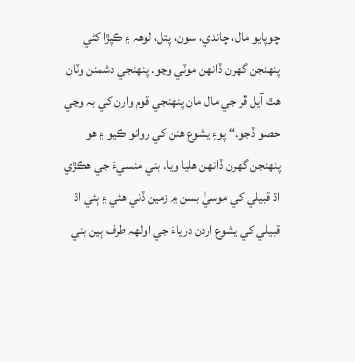چوپايو مال، چاندي، سون، پتل، لوهہ ۽ ڪپڙا کڻي پنهنجن گھرن ڏانهن موٽي وڃو. پنهنجي دشمنن وٽان هٿ آيل ڦر جي مال مان پنهنجي قوم وارن کي بہ وڃي حصو ڏجو.“ پوءِ يشوع هنن کي روانو ڪيو ۽ هو پنهنجن گھرن ڏانهن هليا ويا. بني منسيءَ جي هڪڙي اڌ قبيلي کي موسيٰ بسن ۾ زمين ڏني هئي ۽ ٻئي اڌ قبيلي کي يشوع اردن درياءَ جي اولهہ طرف ٻين بني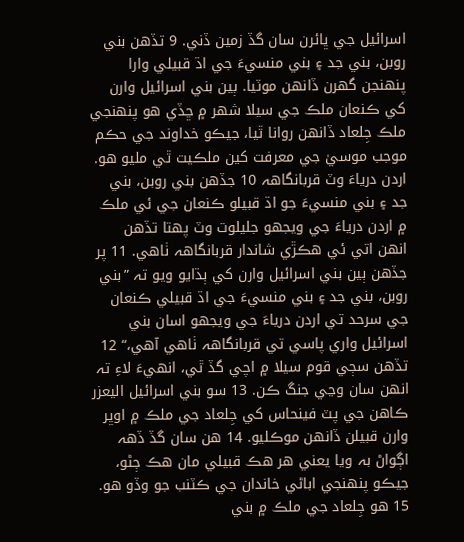اسرائيل جي ڀائرن سان گڏ زمين ڏني. 9 تڏهن بني روبن، بني جد ۽ بني منسيءَ جي اڌ قبيلي وارا پنهنجن گھرن ڏانهن موٽيا. ٻين بني اسرائيل وارن کي ڪنعان ملڪ جي سيلا شهر ۾ ڇڏي هو پنهنجي ملڪ جِلعاد ڏانهن روانا ٿيا، جيڪو خداوند جي حڪم موجب موسيٰ جي معرفت کين ملڪيت ٿي مليو هو. اردن درياءَ وٽ قربانگاهہ 10 جڏهن بني روبن، بني جد ۽ بني منسيءَ جو اڌ قبيلو ڪنعان جي ئي ملڪ ۾ اردن درياءَ جي ويجھو جليلوت وٽ پهتا تڏهن انهن اتي ئي هڪڙي شاندار قربانگاهہ ٺاهي. 11 پر جڏهن ٻين بني اسرائيل وارن کي ٻڌايو ويو تہ ”بني روبن، بني جد ۽ بني منسيءَ جي اڌ قبيلي ڪنعان جي سرحد تي اردن درياءَ جي ويجھو اسان بني اسرائيل واري پاسي تي قربانگاهہ ٺاهي آهي،“ 12 تڏهن سڄي قوم سيلا ۾ اچي گڏ ٿي، انهيءَ لاءِ تہ انهن سان وڃي جنگ ڪن. 13 سو بني اسرائيل اليعزر ڪاهن جي پٽ فينحاس کي جِلعاد جي ملڪ ۾ اوڀر وارن قبيلن ڏانهن موڪليو. 14 هن سان گڏ ڏهہ اڳواڻ بہ ويا يعني هر هڪ قبيلي مان هڪ ڄڻو، جيڪو پنهنجي اباڻي خاندان جي ڪٽنب جو وڏو هو. 15 هو جِلعاد جي ملڪ ۾ بني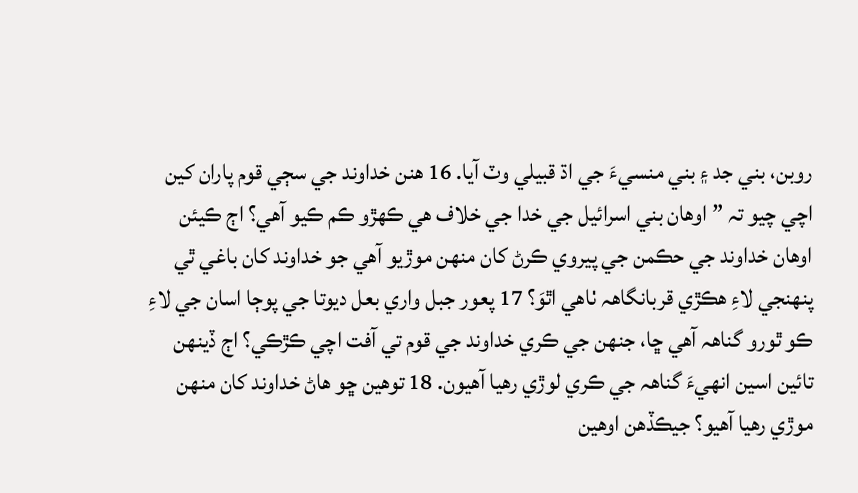روبن، بني جد ۽ بني منسيءَ جي اڌ قبيلي وٽ آيا. 16 هنن خداوند جي سڄي قوم پاران کين اچي چيو تہ ”اوهان بني اسرائيل جي خدا جي خلاف هي ڪهڙو ڪم ڪيو آهي؟ اڄ ڪيئن اوهان خداوند جي حڪمن جي پيروي ڪرڻ کان منهن موڙيو آهي جو خداوند کان باغي ٿي پنهنجي لاءِ هڪڙي قربانگاهہ ٺاهي اٿوَ؟ 17 پعور جبل واري بعل ديوتا جي پوڄا اسان جي لاءِ ڪو ٿورو گناهہ آهي ڇا، جنهن جي ڪري خداوند جي قوم تي آفت اچي ڪڙڪي؟ اڄ ڏينهن تائين اسين انهيءَ گناهہ جي ڪري لوڙي رهيا آهيون. 18 توهين ڇو هاڻ خداوند کان منهن موڙي رهيا آهيو؟ جيڪڏهن اوهين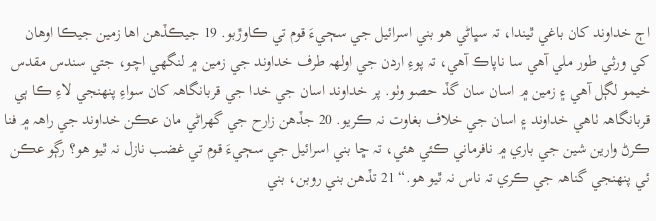اڄ خداوند کان باغي ٿيندا، تہ سڀاڻي هو بني اسرائيل جي سڄيءَ قوم تي ڪاوڙبو. 19 جيڪڏهن اها زمين جيڪا اوهان کي ورثي طور ملي آهي سا ناپاڪ آهي، تہ پوءِ اردن جي اولهہ طرف خداوند جي زمين ۾ لنگھي اچو، جتي سندس مقدس خيمو لڳل آهي ۽ زمين ۾ اسان سان گڏ حصو وٺو. پر خداوند اسان جي خدا جي قربانگاهہ کان سواءِ پنهنجي لاءِ ڪا ٻي قربانگاهہ ٺاهي خداوند ۽ اسان جي خلاف بغاوت نہ ڪريو. 20 جڏهن زارح جي گھراڻي مان عڪن خداوند جي راهہ ۾ فنا ڪرڻ وارين شين جي باري ۾ نافرماني ڪئي هئي، تہ ڇا بني اسرائيل جي سڄيءَ قوم تي غضب نازل نہ ٿيو هو؟ رڳو عڪن ئي پنهنجي گناهہ جي ڪري تہ ناس نہ ٿيو هو.“ 21 تڏهن بني روبن، بني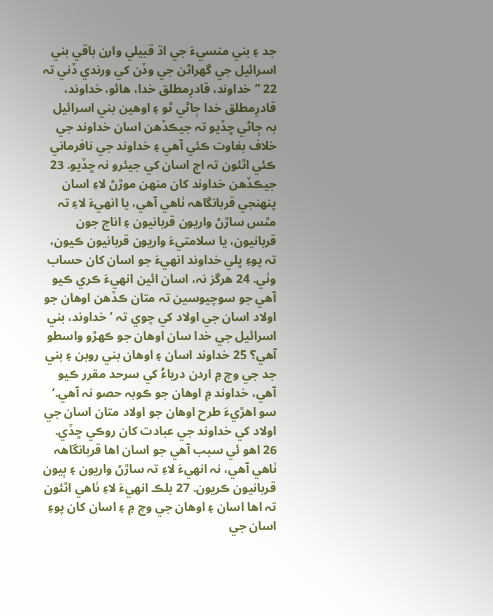جد ۽ بني منسيءَ جي اڌ قبيلي وارن باقي بني اسرائيل جي گھراڻن جي وڏن کي ورندي ڏني تہ 22 ”خداوند، قادرِمطلق خدا، هائو، خداوند، قادرِمطلق خدا ڄاڻي ٿو ۽ اوهين بني اسرائيل بہ ڄاڻي ڇڏيو تہ جيڪڏهن اسان خداوند جي خلاف بغاوت ڪئي آهي ۽ خداوند جي نافرماني ڪئي اٿئون تہ اڄ اسان کي جيئرو نہ ڇڏيو. 23 جيڪڏهن خداوند کان منهن موڙڻ لاءِ اسان پنهنجي قربانگاهہ ٺاهي آهي، يا انهيءَ لاءِ تہ مٿس ساڙڻ واريون قربانيون ۽ اناج جون قربانيون، يا سلامتيءَ واريون قربانيون ڪيون، تہ پوءِ ڀلي خداوند انهيءَ جو اسان کان حساب وٺي. 24 هرگز نہ، اسان ائين انهيءَ ڪري ڪيو آهي جو سوچيوسين تہ متان ڪڏهن اوهان جو اولاد اسان جي اولاد کي چوي تہ ’خداوند، بني اسرائيل جي خدا سان اوهان جو ڪهڙو واسطو آهي؟ 25 خداوند اسان ۽ اوهان بني روبن ۽ بني جد جي وچ ۾ اردن درياءُ کي سرحد مقرر ڪيو آهي، خداوند ۾ اوهان جو ڪوبہ حصو نہ آهي.‘ سو اهڙيءَ طرح اوهان جو اولاد متان اسان جي اولاد کي خداوند جي عبادت کان روڪي ڇڏي. 26 اهو ئي سبب آهي جو اسان اها قربانگاهہ ٺاهي آهي، نہ انهيءَ لاءِ تہ ساڙڻ واريون ۽ ٻيون قربانيون ڪريون. 27 بلڪ انهيءَ لاءِ ٺاهي اٿئون تہ اها اسان ۽ اوهان جي وچ ۾ ۽ اسان کان پوءِ اسان جي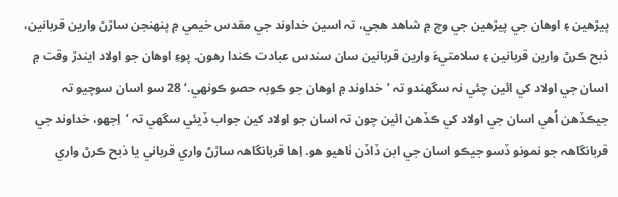پيڙهين ۽ اوهان جي پيڙهين جي وچ ۾ شاهد هجي، تہ اسين خداوند جي مقدس خيمي ۾ پنهنجن ساڙڻ وارين قربانين، ذبح ڪرڻ وارين قربانين ۽ سلامتيءَ وارين قربانين سان سندس عبادت ڪندا رهون. پوءِ اوهان جو اولاد ايندڙ وقت ۾ اسان جي اولاد کي ائين چئي نہ سگھندو تہ ’خداوند ۾ اوهان جو ڪوبہ حصو ڪونهي.‘ 28 سو اسان سوچيو تہ جيڪڏهن اُهي اسان جي اولاد کي ڪڏهن ائين چون تہ اسان جو اولاد کين جواب ڏيئي سگھي تہ ’اِجھو، خداوند جي قربانگاهہ جو نمونو ڏسو جيڪو اسان جي ابن ڏاڏن ٺاهيو هو. اِها قربانگاهہ ساڙڻ واري قرباني يا ذبح ڪرڻ واري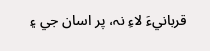قربانيءَ لاءِ نہ، پر اسان جي ۽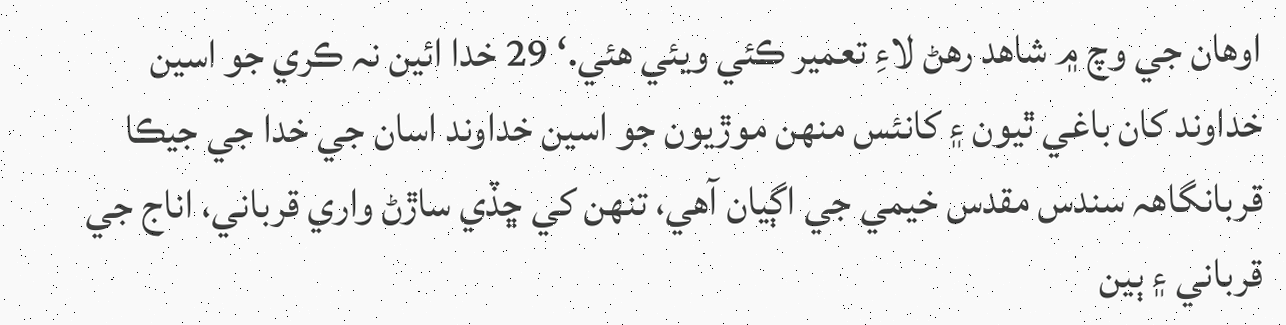اوهان جي وچ ۾ شاهد رهڻ لاءِ تعمير ڪئي ويئي هئي.‘ 29 خدا ائين نہ ڪري جو اسين خداوند کان باغي ٿيون ۽ کانئس منهن موڙيون جو اسين خداوند اسان جي خدا جي جيڪا قربانگاهہ سندس مقدس خيمي جي اڳيان آهي، تنهن کي ڇڏي ساڙڻ واري قرباني، اناج جي قرباني ۽ ٻين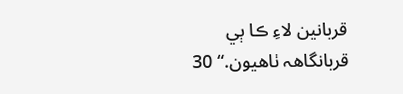قربانين لاءِ ڪا ٻي قربانگاهہ ٺاهيون.“ 30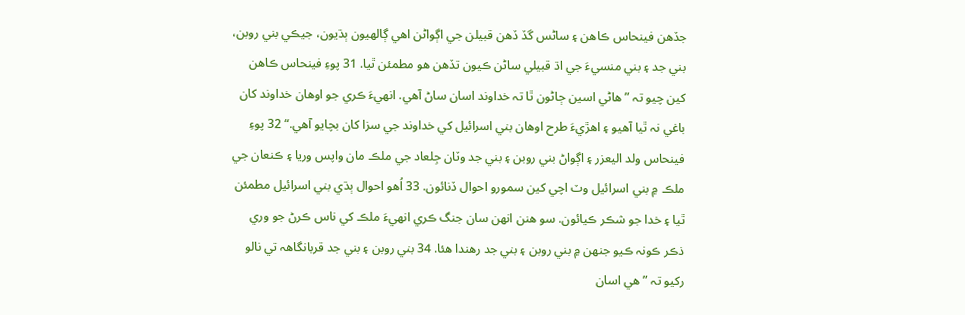جڏهن فينحاس ڪاهن ۽ ساڻس گڏ ڏهن قبيلن جي اڳواڻن اهي ڳالهيون ٻڌيون، جيڪي بني روبن، بني جد ۽ بني منسيءَ جي اڌ قبيلي ساڻن ڪيون تڏهن هو مطمئن ٿيا. 31 پوءِ فينحاس ڪاهن کين چيو تہ ”هاڻي اسين ڄاڻون ٿا تہ خداوند اسان ساڻ آهي. انهيءَ ڪري جو اوهان خداوند کان باغي نہ ٿيا آهيو ۽ اهڙيءَ طرح اوهان بني اسرائيل کي خداوند جي سزا کان بچايو آهي.“ 32 پوءِ فينحاس ولد اليعزر ۽ اڳواڻ بني روبن ۽ بني جد وٽان جِلعاد جي ملڪ مان واپس وريا ۽ ڪنعان جي ملڪ ۾ بني اسرائيل وٽ اچي کين سمورو احوال ڏنائون. 33 اُهو احوال ٻڌي بني اسرائيل مطمئن ٿيا ۽ خدا جو شڪر ڪيائون. سو هنن انهن سان جنگ ڪري انهيءَ ملڪ کي ناس ڪرڻ جو وري ذڪر ڪونہ ڪيو جنهن ۾ بني روبن ۽ بني جد رهندا هئا. 34 بني روبن ۽ بني جد قربانگاهہ تي نالو رکيو تہ ”هي اسان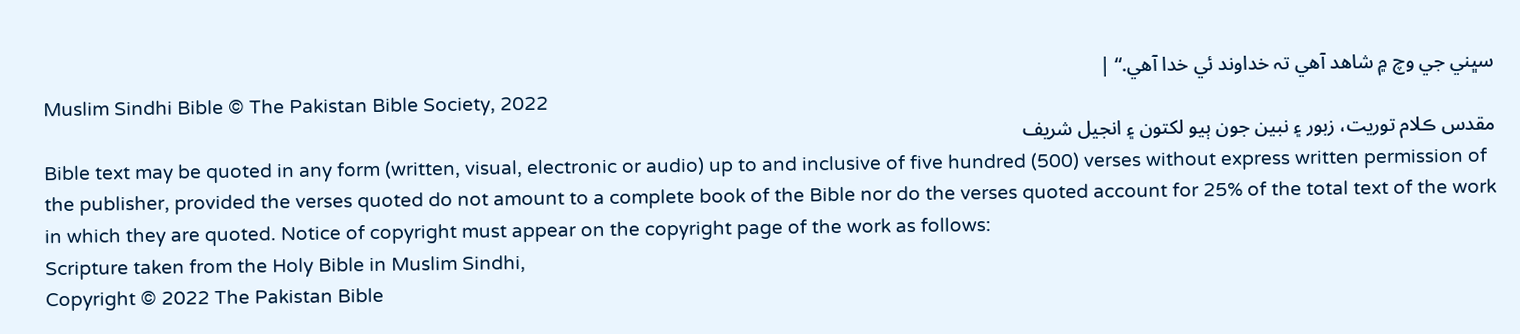سڀني جي وچ ۾ شاهد آهي تہ خداوند ئي خدا آهي.“ |
Muslim Sindhi Bible © The Pakistan Bible Society, 2022
مقدس ڪلام توريت، زبور ۽ نبين جون ٻيو لکتون ۽ انجيل شريف
Bible text may be quoted in any form (written, visual, electronic or audio) up to and inclusive of five hundred (500) verses without express written permission of the publisher, provided the verses quoted do not amount to a complete book of the Bible nor do the verses quoted account for 25% of the total text of the work in which they are quoted. Notice of copyright must appear on the copyright page of the work as follows:
Scripture taken from the Holy Bible in Muslim Sindhi,
Copyright © 2022 The Pakistan Bible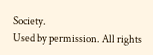Society.
Used by permission. All rights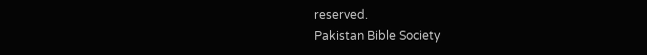reserved.
Pakistan Bible Society